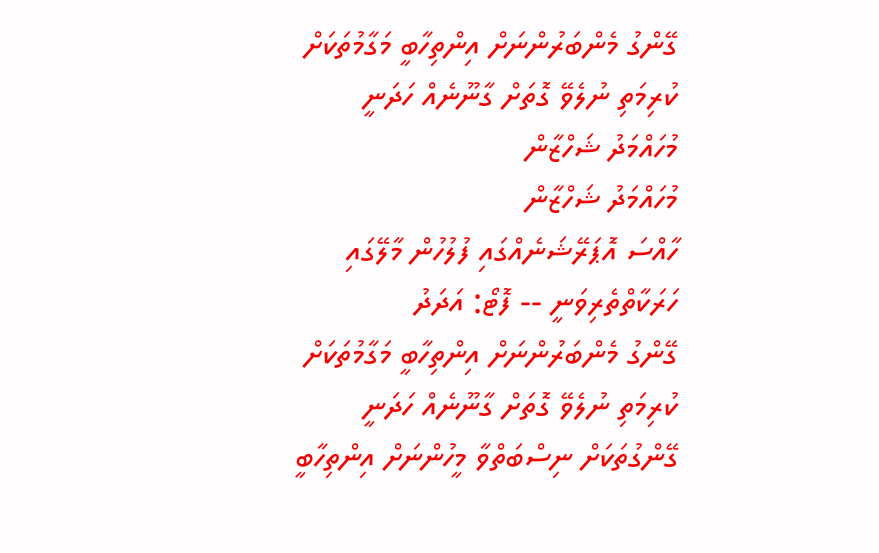ގޭންގު މެންބަރުންނަށް އިންތިހާބީ މަގާމުތަކަށް ކުރިމަތި ނުލެވޭ ގޮތަށް ގާނޫނެއް ހަދަނީ
މުހައްމަދު ޝަހްޒާން
މުހައްމަދު ޝަހްޒާން
ހާއްސަ އޮޕަރޭޝަނެއްގައި ފުލުހުން މާލޭގައި ހަރަކާތްތެރިވަނީ -- ފޮޓޯ: އަދަދު
ގޭންގު މެންބަރުންނަށް އިންތިހާބީ މަގާމުތަކަށް ކުރިމަތި ނުލެވޭ ގޮތަށް ގާނޫނެއް ހަދަނީ
ގޭންގުތަކަށް ނިސްބަތްވާ މީހުންނަށް އިންތިހާބީ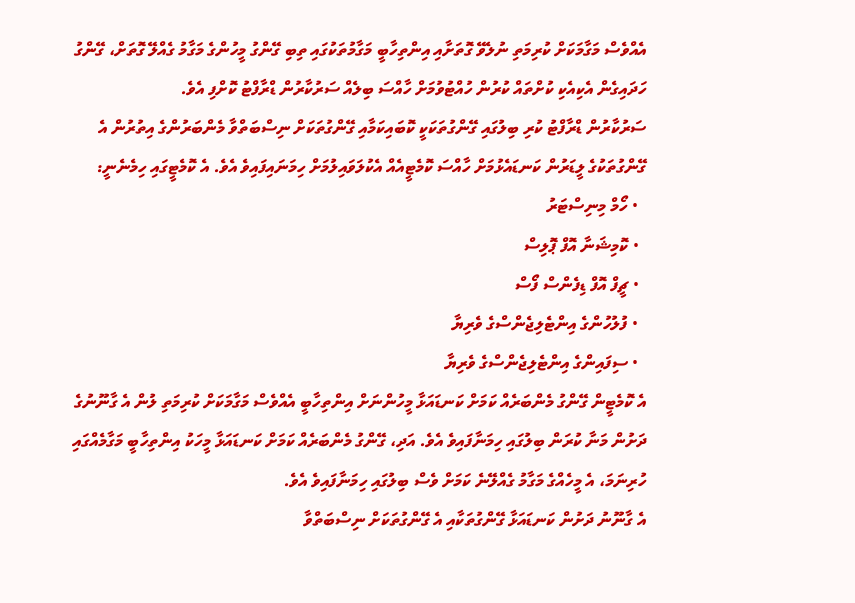އެއްވެސް މަގާމަކަށް ކުރިމަތި ނުލެވޭ ގޮތަށާއި އިންތިހާބީ މަގާމުތަކުގައި ތިބި ގޭންގު މީހުންގެ މަގާމު ގެއްލޭ ގޮތަށް، ގޭންގު ހަދައިގެން އެކިއެކި ކުށްތައް ކުރުން ހުއްޓުވުމަށް ހާއްސަ ބިލެއް ސަރުކާރުން ޑްރާފްޓު ކޮށްފި އެވެ.
ސަރުކާރުން ޑްރާފްޓު ކުރި ބިލުގައި ގޭންގުތަކަކީ ކޮބައިކަމާއި ގޭންގުތަކަށް ނިސްބަތްވާ މެންބަރުންގެ އިތުރުން އެ ގޭންގުތަކުގެ ލީޑަރުން ކަނޑައެޅުމަށް ހާއްސަ ކޮމެޓީއެއް އެކުލަވައިލުމަށް ހިމަނައިފައިވެ އެވެ. އެ ކޮމެޓީގައި ހިމެނެނީ:
  • ހޯމް މިނިސްޓަރު
  • ކޮމިޝަނާ އޮފް ޕޮލިސް
  • ޗީފް އޮފް ޑިފެންސް ފޯސް
  • ފުލުހުންގެ އިންޓެލިޖެންސްގެ ވެރިޔާ
  • ސިފައިންގެ އިންޓެލިޖެންސްގެ ވެރިޔާ
އެ ކޮމެޓީން ގޭންގު މެންބަރެއް ކަމަށް ކަނޑައަޅާ މީހުންނަށް އިންތިހާބީ އެއްވެސް މަގާމަކަށް ކުރިމަތި ލުން އެ ގާނޫނުގެ ދަށުން މަނާ ކުރަން ބިލުގައި ހިމަނާފައިވެ އެވެ. އަދި، ގޭންގު މެންބަރެއް ކަމަށް ކަނޑައަޅާ މީހަކު އިންތިހާބީ މަގާމެއްގައި ހުރިނަމަ، އެ މީހެއްގެ މަގާމު ގެއްލޭނެ ކަމަށް ވެސް ބިލުގައި ހިމަނާފައިވެ އެވެ.
އެ ގާނޫނު ދަށުން ކަނޑައަޅާ ގޭންގުތަކާއި އެ ގޭންގުތަކަށް ނިސްބަތްވާ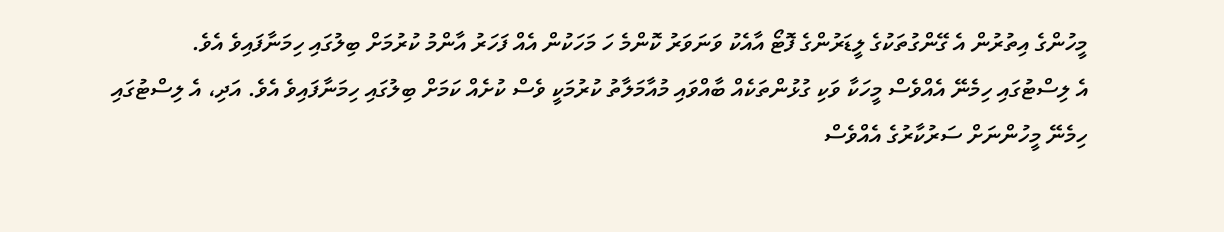މީހުންގެ އިތުރުން އެ ގޭންގުތަކުގެ ލީޑަރުންގެ ފޮޓޯ އާއެކު ވަނަވަރު ކޮންމެ ހަ މަހަކުން އެއް ފަހަރު އާންމު ކުރުމަށް ބިލުގައި ހިމަނާފައިވެ އެވެ.
އެ ލިސްޓުގައި ހިމެނޭ އެއްވެސް މީހަކާ ވަކި ގުޅުންތަކެއް ބާއްވައި މުއާމަލާތު ކުރުމަކީ ވެސް ކުށެއް ކަމަށް ބިލުގައި ހިމަނާފައިވެ އެވެ. އަދި، އެ ލިސްޓުގައި ހިމެނޭ މީހުންނަށް ސަރުކާރުގެ އެއްވެސް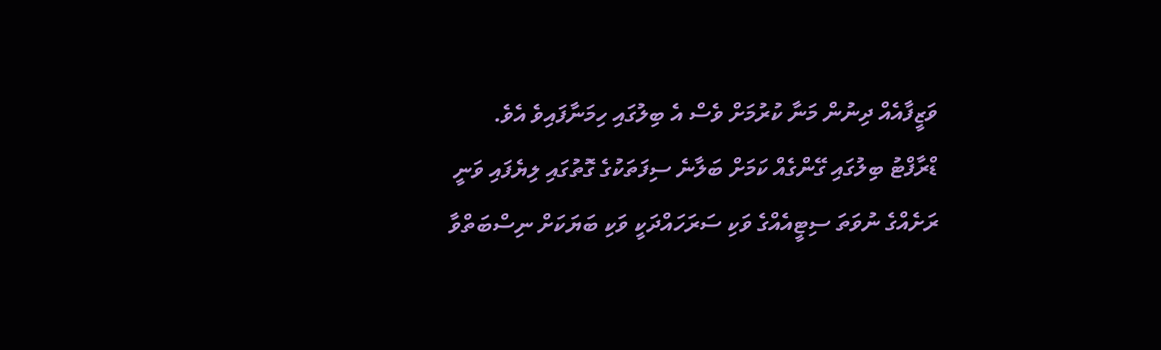ވަޒީފާއެއް ދިނުން މަނާ ކުރުމަށް ވެސް އެ ބިލުގައި ހިމަނާފައިވެ އެވެ.
ޑްރާފްޓު ބިލުގައި ގޭންގެއް ކަމަށް ބަލާނެ ސިފަތަކުގެ ގޮތުގައި ލިޔެފައި ވަނީ ރަށެއްގެ ނުވަތަ ސިޓީއެއްގެ ވަކި ސަރަހައްދަކީ ވަކި ބަޔަކަށް ނިސްބަތްވާ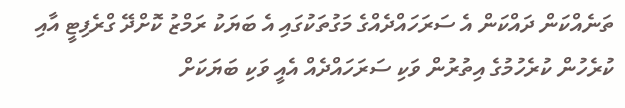ތަނެއްކަން ދައްކަން އެ ސަރަހައްދެއްގެ މަގުތަކުގައި އެ ބަޔަކު ރަމްޒު ކޮށްދޭ ގްރެފިޓީ އާއި ކުރެހުން ކުރެހުމުގެ އިތުރުން ވަކި ސަރަހައްދެއް އެއީ ވަކި ބަޔަކަށް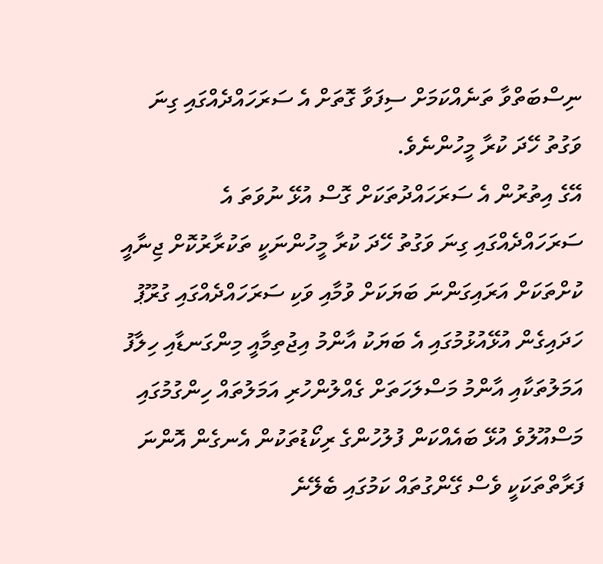ނިސްބަތްވާ ތަނެއްކަމަށް ސިފަވާ ގޮތަށް އެ ސަރަހައްދެއްގައި ގިނަ ވަގުތު ހޭދަ ކުރާ މީހުންނެވެ.
އޭގެ އިތުރުން އެ ސަރަހައްދުތަކަށް ގޮސް އުޅޭ ނުވަތަ އެ ސަރަހައްދެއްގައި ގިނަ ވަގުތު ހޭދަ ކުރާ މީހުންނަކީ ތަކުރާރުކޮށް ޖިނާއީ ކުށްތަކަށް އަރައިގަންނަ ބަޔަކަށް ވުމާއި ވަކި ސަރަހައްދެއްގައި ގުރޫޕު ހަދައިގެން އުޅޭއުޅުމުގައި އެ ބަޔަކު އާންމު އިޖުތިމާއީ މިންގަނޑާއި ހިލާފު އަމަލުތަކާއި އާންމު މަސްލަހަތަށް ގެއްލުންހުރި އަމަލުތައް ހިންގުމުގައި މަސްއޫލުވެ އުޅޭ ބައެއްކަން ފުލުހުންގެ ރިކޯޑުތަކުން އެނގެން އޮންނަ ފަރާތްތަކަކީ ވެސް ގޭންގުތައް ކަމުގައި ބެލޭނެ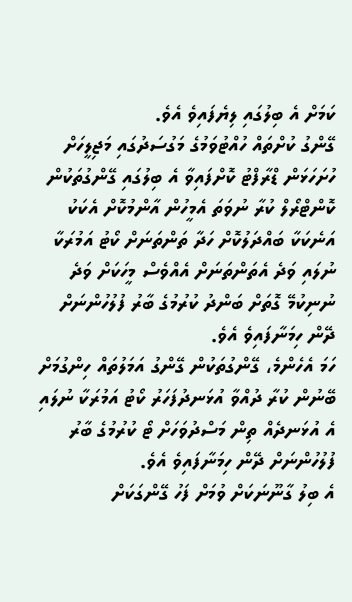ކަމަށް އެ ބިލުގައި ލިޔެފައިވެ އެވެ.
ގޭންގު ކުށްތައް ހުއްޓުވަމުގެ މަގުސަދުގައި މަޖިލީހަށް ހުށަހަޅަން ޑްރާފްޓު ކޮށްފައިވާ އެ ބިލުގައި ގޭންގުތަކުން ކޮންޓްރޯލް ކުރާ ނުވަތަ އެމީހުން އާންމުކޮށް އެކަކު އަނެކަކާ ބައްދަލުކޮށް ހަދާ ތަންތަނަށް ކޯޓު އަމުރަކާ ނުލައި ވަދެ އެތަންތަނަށް އެއްވެސް މީހަކަށް ވަދެ ނުނިކުމޭ ގޮތަށް ބަންދު ކުރުމުގެ ބާރު ފުލުހުންނަށް ދޭން ހިމަނާފައިވެ އެވެ.
ހަމަ އެހެންމެ، ގޭންގުތަކުން ގޭންގު އަމަލުތައް ހިންގުމަށް ބޭނުން ކުރާ ދުއްވާ އުޅަނދުފަހަރު ކޯޓު އަމުރަކާ ނުލައި އެ އުޅަނދެއް ތިން މަސްދުވަހަށް ޓޯ ކުރުމުގެ ބާރު ފުލުހުންނަށް ދޭން ހިމަނާފައިވެ އެވެ.
އެ ބިލު ގާނޫނަކަށް ވުމަށް ފަހު ގޭންގަކަށް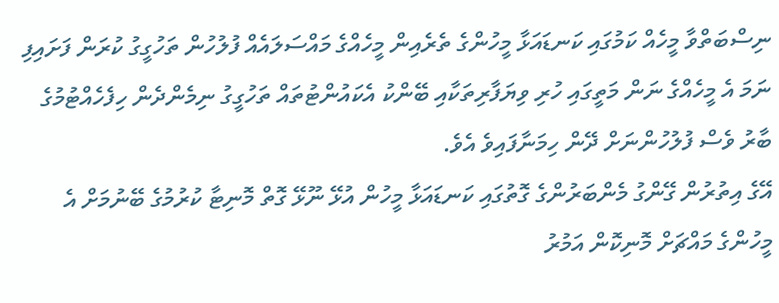ނިސްބަތްވާ މީހެއް ކަމުގައި ކަނޑައަޅާ މީހުންގެ ތެރެއިން މީހެއްގެ މައްސަލައެއް ފުލުހުން ތަހުގީގު ކުރަން ފަށައިފި ނަމަ އެ މީހެއްގެ ނަން މަތީގައި ހުރި ވިޔަފާރިތަކާއި ބޭންކު އެކައުންޓުތައް ތަހުގީގު ނިމެންދެން ހިފެހެއްޓުމުގެ ބާރު ވެސް ފުލުހުންނަށް ދޭން ހިމަނާފައިވެ އެވެ.
އޭގެ އިތުރުން ގޭންގު މެންބަރުންގެ ގޮތުގައި ކަނޑައަޅާ މީހުން އުޅޭ ނޫޅޭ ގޮތް މޮނިޓާ ކުރުމުގެ ބޭނުމަށް އެ މީހުންގެ މައްޗަށް މޮނިކޮން އަމުރު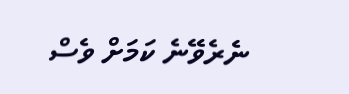ނެރެވޭނެ ކަމަށް ވެސް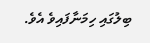ބިލުގައި ހިމަނާފައިވެ އެވެ.